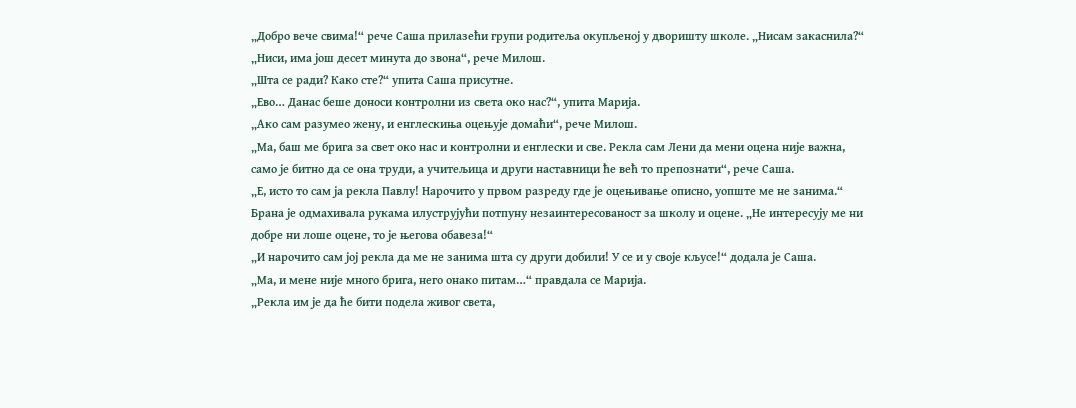„Добро вече свима!“ рече Саша прилазећи групи родитеља окупљеној у дворишту школе. „Нисам закаснила?“
„Ниси, има још десет минута до звона“, рече Милош.
„Шта се ради? Како сте?“ упита Саша присутне.
„Ево… Данас беше доноси контролни из света око нас?“, упита Марија.
„Ако сам разумео жену, и енглескиња оцењује домаћи“, рече Милош.
„Ма, баш ме брига за свет око нас и контролни и енглески и све. Рекла сам Лени да мени оцена није важна, само је битно да се она труди, а учитељица и други наставници ће већ то препознати“, рече Саша.
„Е, исто то сам ја рекла Павлу! Нарочито у првом разреду где је оцењивање описно, уопште ме не занима.“ Брана је одмахивала рукама илуструјући потпуну незаинтересованост за школу и оцене. „Не интересују ме ни добре ни лоше оцене, то је његова обавеза!“
„И нарочито сам јој рекла да ме не занима шта су други добили! У се и у своје кљусе!“ додала је Саша.
„Ма, и мене није много брига, него онако питам…“ правдала се Марија.
„Рекла им је да ће бити подела живог света,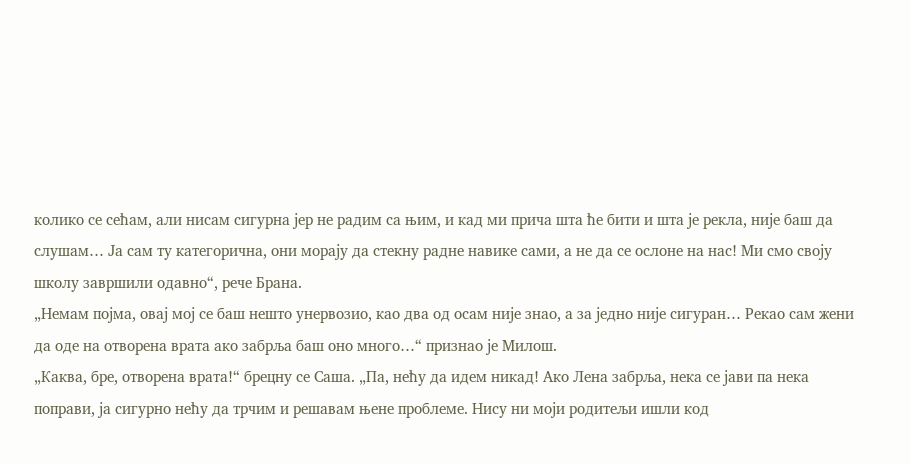колико се сећам, али нисам сигурна јер не радим са њим, и кад ми прича шта ће бити и шта је рекла, није баш да слушам… Ја сам ту категорична, они морају да стекну радне навике сами, а не да се ослоне на нас! Ми смо своју школу завршили одавно“, рече Брана.
„Немам појма, овај мој се баш нешто унервозио, као два од осам није знао, а за једно није сигуран… Рекао сам жени да оде на отворена врата ако забрља баш оно много…“ признао је Милош.
„Каква, бре, отворена врата!“ брецну се Саша. „Па, нећу да идем никад! Ако Лена забрља, нека се јави па нека поправи, ја сигурно нећу да трчим и решавам њене проблеме. Нису ни моји родитељи ишли код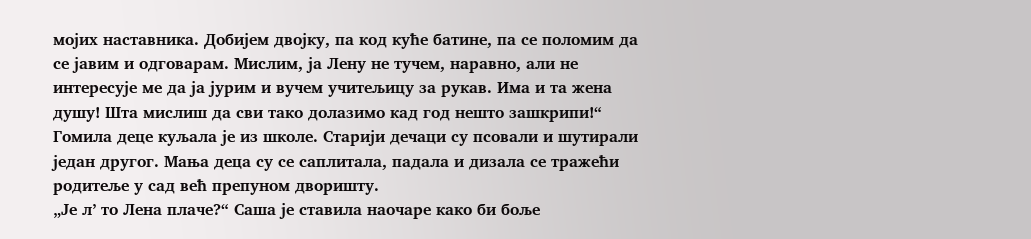мојих наставника. Добијем двојку, па код куће батине, па се поломим да се јавим и одговарам. Мислим, ја Лену не тучем, наравно, али не интересује ме да ја јурим и вучем учитељицу за рукав. Има и та жена душу! Шта мислиш да сви тако долазимо кад год нешто зашкрипи!“
Гомила деце куљала је из школе. Старији дечаци су псовали и шутирали један другог. Мања деца су се саплитала, падала и дизала се тражећи родитеље у сад већ препуном дворишту.
„Је л’ то Лена плаче?“ Саша је ставила наочаре како би боље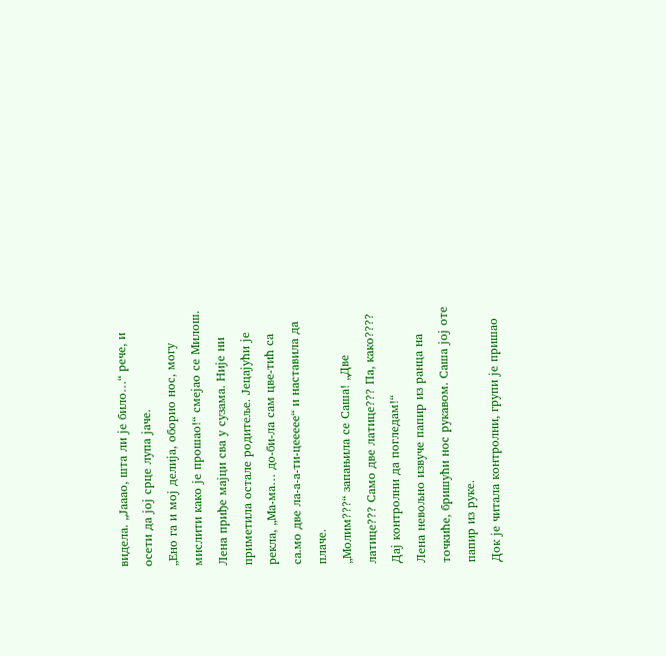видела. „Јааао, шта ли је било…“ рече, и осети да јој срце лупа јаче.
„Ено га и мој делија, оборио нос, могу мислити како је прошао!“ смејао се Милош.
Лена приђе мајци сва у сузама. Није ни приметила остале родитеље. Јецајући је рекла, „Ма-ма… до-би-ла сам цве-тић са са.мо две ла-а-а-ти-цеееее“ и наставила да плаче.
„Молим???“ запањила се Саша! „Две латице??? Само две латице??? Па, како???? Дај контролни да погледам!“
Лена невољно извуче папир из ранца на точкиће, бришући нос рукавом. Саша јој оте папир из руке.
Док је читала контролни, групи је пришао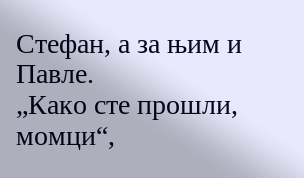Стефан, а за њим и Павле.
„Како сте прошли, момци“,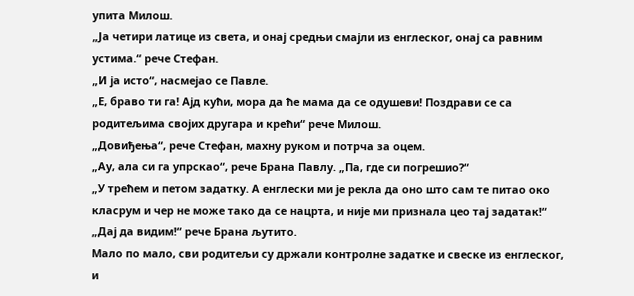упита Милош.
„Ја четири латице из света, и онај средњи смајли из енглеског, онај са равним устима.“ рече Стефан.
„И ја исто“, насмејао се Павле.
„Е, браво ти га! Ајд кући, мора да ће мама да се одушеви! Поздрави се са родитељима својих другара и крећи“ рече Милош.
„Довиђења“, рече Стефан, махну руком и потрча за оцем.
„Ау, ала си га упрскао“, рече Брана Павлу. „Па, где си погрешио?“
„У трећем и петом задатку. А енглески ми је рекла да оно што сам те питао око класрум и чер не може тако да се нацрта, и није ми признала цео тај задатак!“
„Дај да видим!“ рече Брана љутито.
Мало по мало, сви родитељи су држали контролне задатке и свеске из енглеског, и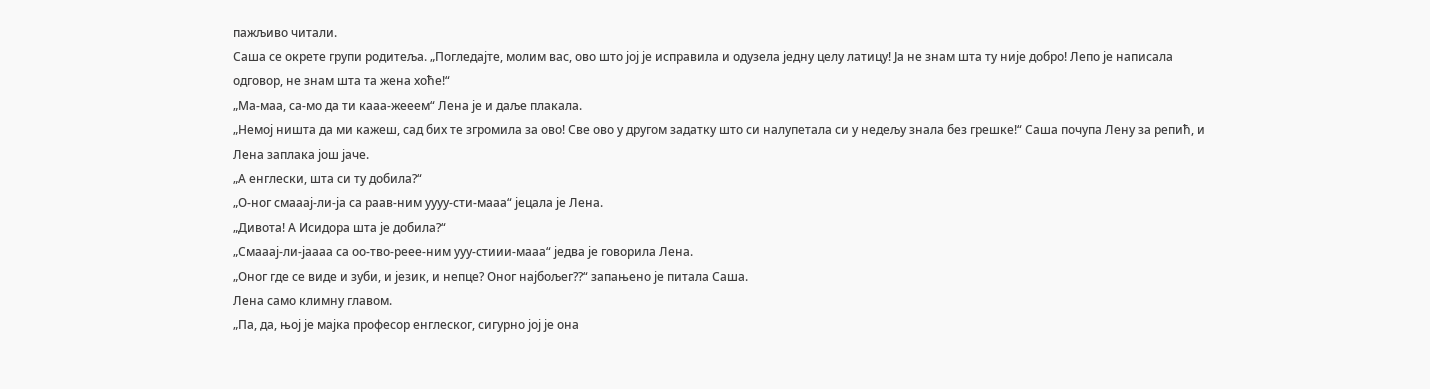пажљиво читали.
Саша се окрете групи родитеља. „Погледајте, молим вас, ово што јој је исправила и одузела једну целу латицу! Ја не знам шта ту није добро! Лепо је написала одговор, не знам шта та жена хоће!“
„Ма-маа, са-мо да ти кааа-жееем“ Лена је и даље плакала.
„Немој ништа да ми кажеш, сад бих те згромила за ово! Све ово у другом задатку што си налупетала си у недељу знала без грешке!“ Саша почупа Лену за репић, и Лена заплака још јаче.
„А енглески, шта си ту добила?“
„О-ног смааај-ли-ја са раав-ним уууу-сти-мааа“ јецала је Лена.
„Дивота! А Исидора шта је добила?“
„Смааај-ли-јаааа са оо-тво-реее-ним ууу-стиии-мааа“ једва је говорила Лена.
„Оног где се виде и зуби, и језик, и непце? Оног најбољег??“ запањено је питала Саша.
Лена само климну главом.
„Па, да, њој је мајка професор енглеског, сигурно јој је она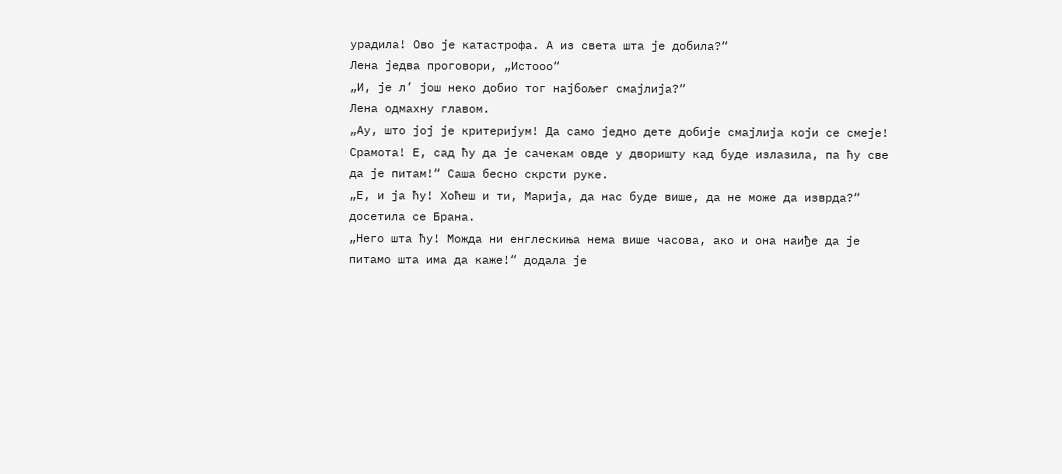урадила! Ово је катастрофа. А из света шта је добила?“
Лена једва проговори, „Истооо“
„И, је л’ још неко добио тог најбољег смајлија?“
Лена одмахну главом.
„Ау, што јој је критеријум! Да само једно дете добије смајлија који се смеје! Срамота! Е, сад ћу да је сачекам овде у дворишту кад буде излазила, па ћу све да је питам!“ Саша бесно скрсти руке.
„Е, и ја ћу! Хоћеш и ти, Марија, да нас буде више, да не може да изврда?“ досетила се Брана.
„Него шта ћу! Можда ни енглескиња нема више часова, ако и она наиђе да је питамо шта има да каже!“ додала је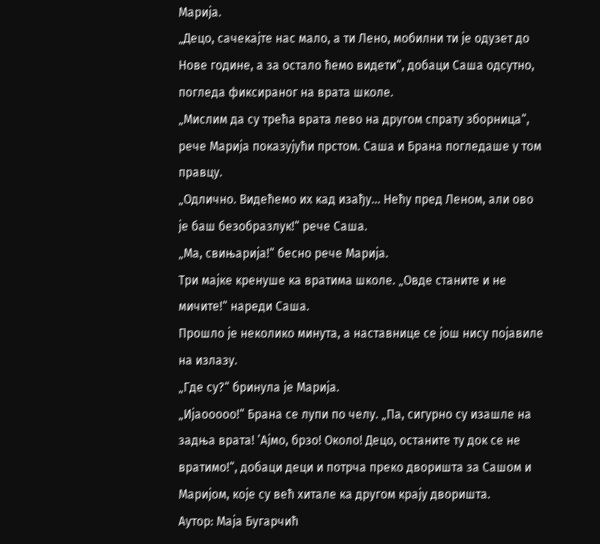Марија.
„Децо, сачекајте нас мало, а ти Лено, мобилни ти је одузет до Нове године, а за остало ћемо видети“, добаци Саша одсутно, погледа фиксираног на врата школе.
„Мислим да су трећа врата лево на другом спрату зборница“, рече Марија показујући прстом. Саша и Брана погледаше у том правцу.
„Одлично. Видећемо их кад изађу… Нећу пред Леном, али ово је баш безобразлук!“ рече Саша.
„Ма, свињарија!“ бесно рече Марија.
Три мајке кренуше ка вратима школе. „Овде станите и не мичите!“ нареди Саша.
Прошло је неколико минута, а наставнице се још нису појавиле на излазу.
„Где су?“ бринула је Марија.
„Ијаооооо!“ Брана се лупи по челу. „Па, сигурно су изашле на задња врата! ’Ајмо, брзо! Около! Децо, останите ту док се не вратимо!“, добаци деци и потрча преко дворишта за Сашом и Маријом, које су већ хитале ка другом крају дворишта.
Аутор: Маја Бугарчић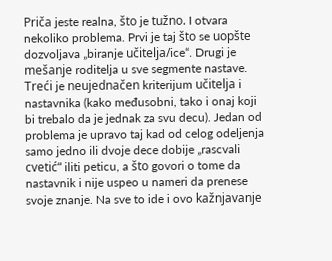Priča jeste realna, što je tužno. I otvara nekoliko problema. Prvi je taj što se uopšte dozvoljava „biranje učitelja/ice“. Drugi je mešanje roditelja u sve segmente nastave. Treći je neujednačen kriterijum učitelja i nastavnika (kako međusobni, tako i onaj koji bi trebalo da je jednak za svu decu). Jedan od problema je upravo taj kad od celog odeljenja samo jedno ili dvoje dece dobije „rascvali cvetić“ iliti peticu, a što govori o tome da nastavnik i nije uspeo u nameri da prenese svoje znanje. Na sve to ide i ovo kažnjavanje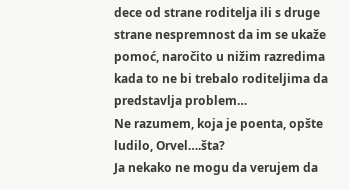dece od strane roditelja ili s druge strane nespremnost da im se ukaže pomoć, naročito u nižim razredima kada to ne bi trebalo roditeljima da predstavlja problem…
Ne razumem, koja je poenta, opšte ludilo, Orvel….šta?
Ja nekako ne mogu da verujem da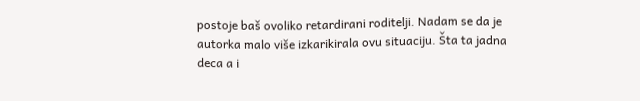postoje baš ovoliko retardirani roditelji. Nadam se da je autorka malo više izkarikirala ovu situaciju. Šta ta jadna deca a i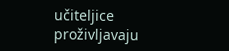učiteljice proživljavaju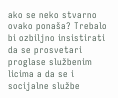ako se neko stvarno ovako ponaša? Trebalo bi ozbiljno insistirati da se prosvetari proglase službenim licima a da se i socijalne službe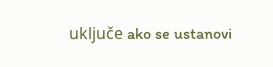uključe ako se ustanovi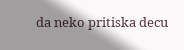da neko pritiska decu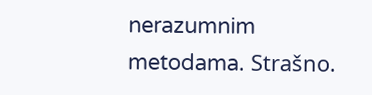nerazumnim metodama. Strašno.